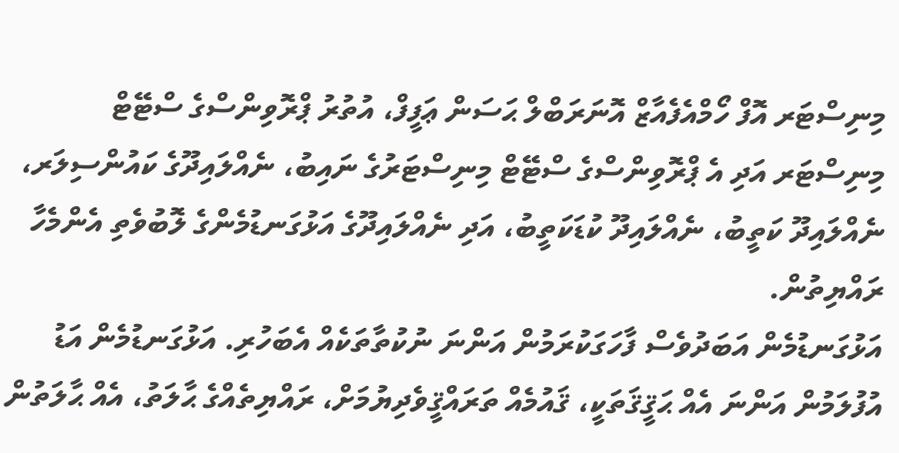މިނިސްޓަރ އޮފް ހޯމްއެފެއާޒް އޮނަރަބްލް ޙަސަން ޢަފީފް، އުތުރު ޕްރޮވިންސްގެ ސްޓޭޓް މިނިސްޓަރ އަދި އެ ޕްރޮވިންސްގެ ސްޓޭޓް މިނިސްޓަރުގެ ނައިބު، ނެއްލައިދޫގެ ކައުންސިލަރ، ނެއްލައިދޫ ކަތީބު، ނެއްލައިދޫ ކުޑަކަތީބު، އަދި ނެއްލައިދޫގެ އަޅުގަނޑުމެންގެ ލޮބުވެތި އެންމެހާ ރައްޔިތުން.
އަޅުގަނޑުމެން އަބަދުވެސް ފާހަގަކުރަމުން އަންނަ ނުކުތާތަކެއް އެބަހުރި. އަޅުގަނޑުމެން އަޑު އުފުލަމުން އަންނަ އެއް ޙަޤީޤަތަކީ، ޤައުމެއް ތަރައްޤީވެދިޔުމަށް، ރައްޔިތެއްގެ ޙާލަތު، އެއް ޙާލަތުން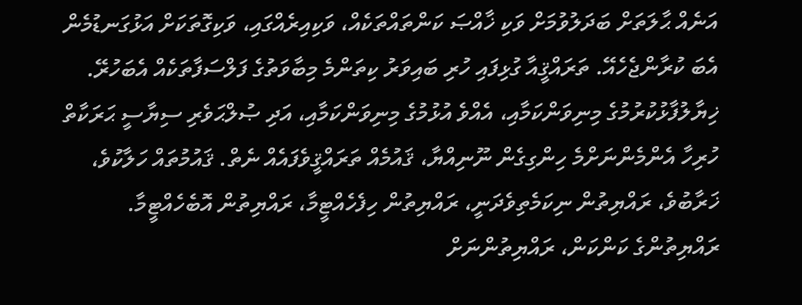އަނެއް ޙާލަތަށް ބަދަލުވުމަށް ވަކި ޚާއްޞަ ކަންތައްތަކެއް، ވަކިއިރެއްގައި، ވަކިގޮތަކަށް އަޅުގަނޑުމެން އެބަ ކުރާންޖެހެއޭ. ތަރައްޤީއާ ގުޅިފައި ހުރި ބައިވަރު ކިތަންމެ މިބާވަތުގެ ފަލްސަފާތަކެއް އެބަހުރޭ. ޚިޔާލުފާޅުކުރުމުގެ މިނިވަންކަމާއި، އެއްވެ އުޅުމުގެ މިނިވަންކަމާއި، އަދި ޞުލްޙަވެރި ސިޔާސީ ޙަރަކާތް ހުރިހާ އެންމެންނަށްމެ ހިންގިގެން ނޫނިއްޔާ، ޤައުމެއް ތަރައްޤީވެފައެއް ނެތް. ޤައުމުތައް ހަލާކުވެ، ޚަރާބުވެ، ރައްޔިތުން ނިކަމެތިވެދަނީ، ރައްޔިތުން ހިފެހެއްޓީމާ، ރައްޔިތުން އޮބެހެއްޓީމާ. ރައްޔިތުންގެ ކަންކަން، ރައްޔިތުންނަށް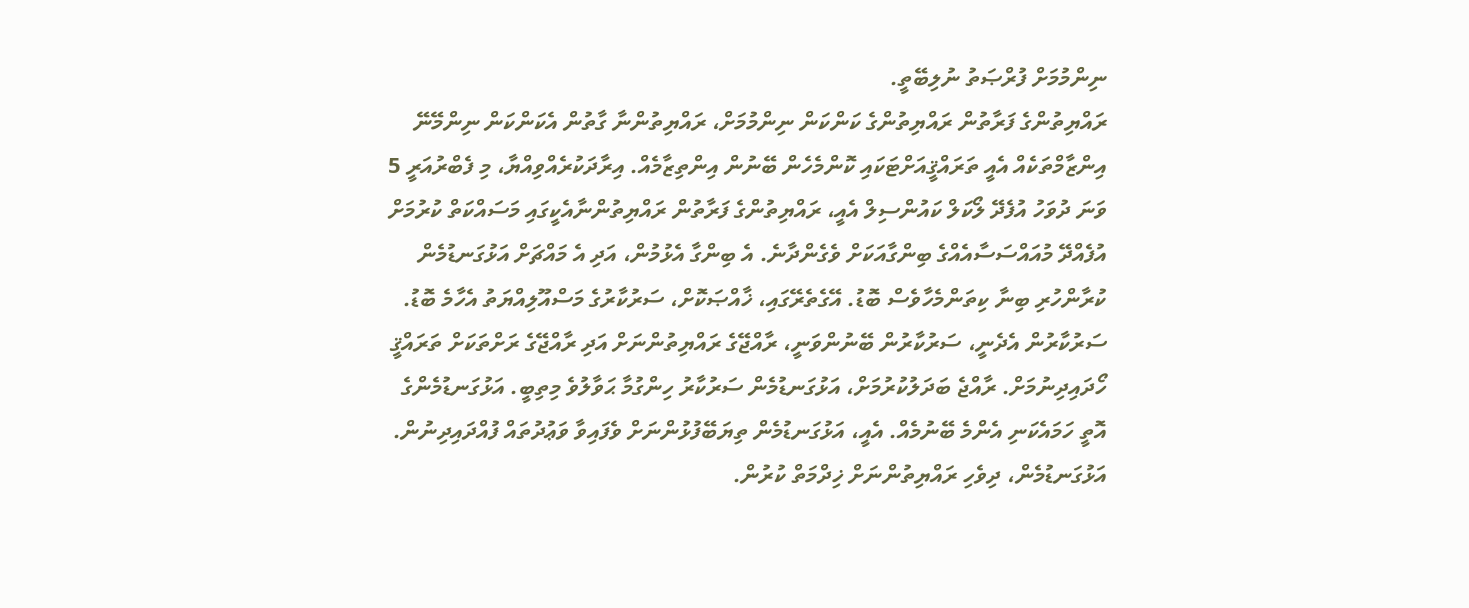ނިންމުމަށް ފުރްޞަތު ނުލިބޭތީ.
ރައްޔިތުންގެ ފަރާތުން ރައްޔިތުންގެ ކަންކަން ނިންމުމަށް، ރައްޔިތުންނާ ގާތުން އެކަންކަން ނިންމޭނޭ އިންޒާމްތަކެއް އެއީ ތަރައްޤީއަށްޓަކައި ކޮންމެހެން ބޭނުން އިންތިޒާމެއް. އިރާދަކުރެއްވިއްޔާ، މި ފެބްރުއަރީ 5 ވަނަ ދުވަހު އުފެދޭ ލޯކަލް ކައުންސިލް އެއީ، ރައްޔިތުންގެ ފަރާތުން ރައްޔިތުންނާއެކީގައި މަސައްކަތް ކުރުމަށް އުފެއްދޭ މުއައްސަސާއެއްގެ ބިންގާއަކަށް ވެގެންދާނެ. އެ ބިންގާ އެޅުމުން، އަދި އެ މައްޗަށް އަޅުގަނޑުމެން ކުރާންހުރި ބިނާ ކިތަންމެހާވެސް ބޮޑު. އޭގެތެރޭގައި، ޚާއްޞަކޮށް، ސަރުކާރުގެ މަސްއޫލިއްޔަތު އެހާމެ ބޮޑު.
ސަރުކާރުން އެދެނީ، ސަރުކާރުން ބޭނުންވަނީ، ރާއްޖޭގެ ރައްޔިތުންނަށް އަދި ރާއްޖޭގެ ރަށްތަކަށް ތަރައްޤީ ހޯދައިދިނުމަށް. ރާއްޖެ ބަދަލުކުރުމަށް، އަޅުގަނޑުމެން ސަރުކާރު ހިންގުމާ ޙަވާލުވެ މިތިބީ. އަޅުގަނޑުމެންގެ އޮތީ ހަމައެކަނި އެންމެ ބޭނުމެއް. އެއީ، އަޅުގަނޑުމެން ތިޔަބޭފުޅުންނަށް ވެފައިވާ ވަޢުދުތައް ފުއްދައިދިނުން. އަޅުގަނޑުމެން، ދިވެހި ރައްޔިތުންނަށް ޚިދްމަތް ކުރުން.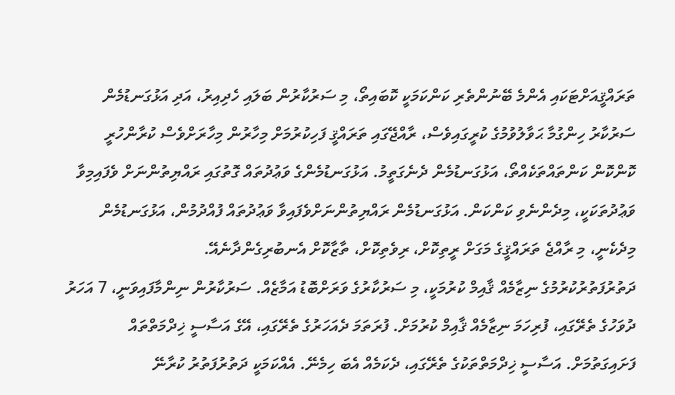ތަރައްޤީއަށްޓަކައި އެންމެ ބޭނުންތެރި ކަންކަމަކީ ކޮބައިތޯ، މި ސަރުކާރުން ބަލައި ހެދިއިރު، އަދި އަޅުގަނޑުމެން ސަރުކާރު ހިންގުމާ ޙަވާލުވުމުގެ ކުރީގައިވެސް، ރާއްޖޭގައި ތަރައްޤީ ފަހިކުރުމަށް މިހާރުން މިހާރަށްވެސް ކުރާންހުރީ ކޮންކޮން ކަންތައްތަކެއްތޯ، އަޅުގަނޑުމެން ދެނެގަތީމު. އަޅުގަނޑުމެންގެ ވަޢުދުތައް ގޮތުގައި ރައްޔިތުންނަށް ވެފައިމިވާ ވަޢުދުތަކަކީ، މިދެންނެވި ކަންކަން. އަޅުގަނޑުމެން ރައްޔިތުންނަށްވެފައިވާ ވަޢުދުތައް ފުއްދުމުން، އަޅުގަނޑުމެން މިދެކެނީ، މި ރާއްޖެ ތަރައްޤީގެ މަގަށް ރީތިކޮށް، ރިވެތިކޮށް، ތާޒާކޮށް އެނބުރިގެންދާނެއޭ.
ދަތުރުފަތުރުކުރުމުގެ ނިޒާމެއް ޤާއިމް ކުރުމަކީ، މި ސަރުކާރުގެ ވަރަށްބޮޑު އަމާޒެއް. ސަރުކާރުން ނިންމާފައިވަނީ، 7 އަހަރު ދުވަހުގެ ތެރޭގައި، ފުރިހަމަ ނިޒާމެއް ޤާއިމް ކުރުމަށް. ފުރަތަމަ ދެއަހަރުގެ ތެރޭގައި، އޭގެ އަސާސީ ޚިދްމަތްތައް ފަށައިގަތުމަށް. އަސާސީ ޚިދްމަތްތަކުގެ ތެރޭގައި، ދެކަމެއް އެބަ ހިމެނޭ. އެއްކަމަކީ ދަތުރުފަތުރު ކުރާނޭ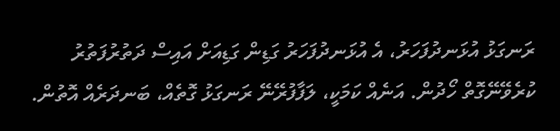ރަނގަޅު އުޅަނދުފަހަރު، އެ އުޅަނދުފަހަރު ގަޑިން ގަޑިއަށް އައިސް ދަތުރުފަތުރު ކުރެވޭނޭގޮތް ހޯދުން. އަނެއް ކަމަކީ، ލަފާފުރޭނޭ ރަނގަޅު ގޮތެއް، ބަނދަރެއް އޮތުން.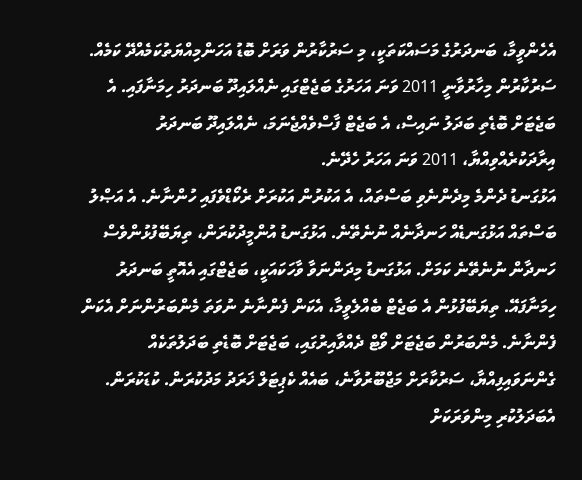އެހެންވީމާ، ބަނދަރުގެ މަސައްކަތަކީ، މި ސަރުކާރުން ވަރަށް ބޮޑު އަހަންމިއްޔަތުކަމެއްދޭ ކަމެއް. ސަރުކާރުން މިހާރުވާނީ 2011 ވަނަ އަހަރުގެ ބަޖެޓްގައި ނެއްލައިދޫ ބަނދަރު ހިމަނާފައި. އެ ބަޖެޓަށް ބޮޑެތި ބަދަލު ނައިސް، އެ ބަޖެޓް ފާސްވެއްޖެނަމަ، ނެއްލައިދޫ ބަނދަރު އިރާދަކުރެއްވިއްޔާ، 2011 ވަނަ އަހަރު ހެދޭނެ.
އަޅުގަނޑު ދެންމެ މިދެންނެވި ބަސްތައް، އެ އަކުރުން އަކުރަށް ރެކޯޑްވެފައި ހުންނާނެ. އެ އަޞްލު ބަސްތައް އަޅުގަނޑެއް ހަނދާނެއް ނުނެތޭނެ. އަޅުގަނޑު އުންމީދުކުރަން، ތިޔަބޭފުޅުންވެސް ހަނދާން ނުނެތޭނެ ކަމަށް. އަޅުގަނޑު މިދަންނަވާ ވާހަކައަކީ، ބަޖެޓްގައި އެއޮތީ ބަނދަރު ހިމަނާފައޭ. ތިޔަބޭފުޅުން އެ ބަޖެޓް ބެއްލެވީމާ، އެކަން ފެންނާނެ ނުވަތަ މެންބަރުންނަށް އެކަން ފެންނާނެ. މެންބަރުން ބަޖެޓަށް ވޯޓް ދެއްވާއިރުގައި، ބަޖެޓަށް ބޮޑެތި ބަދަލުތަކެއް ގެންނަވައިފިއްޔާ، ސަރުކާރަށް މަޖްބޫރުވާނެ، ބައެއް ކެޕިޓަލް ޚަރަދު މަދުކުރަން. ކުޑަކުރަން. އެބަދަލުކުރި މިންވަރަކަށް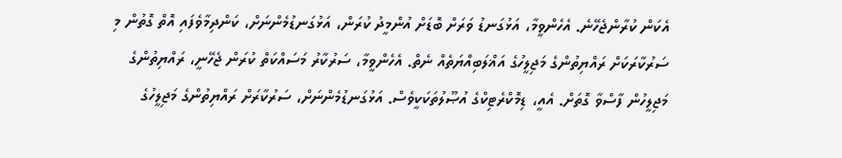އެކަން ކުރާންޖެހޭނެ. އެހެންވީމާ، އަޅުގަނޑު ވަރަށް ބޮޑަށް އުންމީދު ކުރަން، އަޅުގަނޑުމެންނަށް، ކަންދިމާވެފައި އޮތް ގޮތުން މި ސަރުކާރަކަށް ރައްޔިތުންގެ މަޖިލީހުގެ އަޣްލަބިއްޔަތެއް ނެތް. އެހެންވީމާ، ސަރުކާރު މަސައްކަތް ކުރަން ޖެހޭނީ، ރައްޔިތުންގެ މަޖިލީހުން ފާސްވާ ގޮތަށް. އެއީ، ޑިމޮކްރެޓިކްގެ އުޞޫލުތަކަކީވެސް. އަޅުގަނޑުމެންނަށް، ސަރުކާރަށް ރައްޔިތުންގެ މަޖިލީހުގެ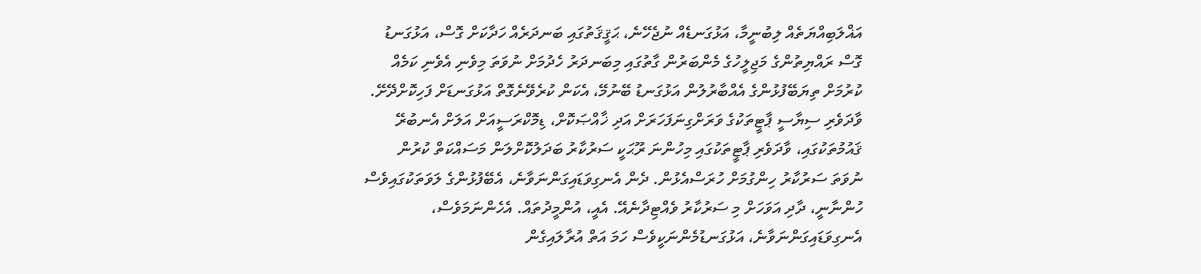އަޣްލަބިއްޔަތެއް ލިބުނީމާ، އަޅުގަނޑެއް ނުޖެހޭނެ، ޙަޤީޤަތުގައި ބަނދަރެއް ހަދާކަށް ގޮސް، އަޅުގަނޑު ގޮސް ރައްޔިތުންގެ މަޖިލީހުގެ މެންބަރުން ގާތުގައި މިބަނދަރު ހެދުމަށް ނުވަތަ މިވެނި އެވެނި ކަމެއް ކުރުމަށް ތިޔަބޭފުޅުންގެ އެއްބާރުލުން އަޅުގަނޑު ބޭނުމޭ، އެކަން ކުރެވޭނެގޮތް އަޅުގަނޑަށް ފަހިކޮށްދޭށޭ.
ވާދަވެރި ސިޔާސީ ޕާޓީތަކުގެ ވަރަށްގިނަފަހަރަށް އަދި ޚާއްޞަކޮށް، ޑިމޮކްރަސީއަށް އަލަށް އެނބުރޭ ޤައުމުތަކުގައި، ވާދަވެރި ޕާޓީތަކުގައި މިހުންނަ ރޫޙަކީ ސަރުކާރު ބަދަލުކޮށްލަން މަސައްކަތް ކުރުން ނުވަތަ ސަރުކާރު ހިންގުމަށް ހުރަސްއެޅުން. ދެން އެނގިވަޑައިގަންނަވާނެ، އެބޭފުޅުންގެ ލަވަތަކުގައިވެސް ހުންނާނީ، ދާދި އަވަހަށް މި ސަރުކާރު ވެއްޓިދާނެއޭ. އެއީ، އުންމީދުތައް. އެހެންނަމަވެސް، އެނގިވަޑައިގަންނަވާނެ، އަޅުގަނޑުމެންނަކީވެސް ހަމަ އަތް އުރާލައިގެން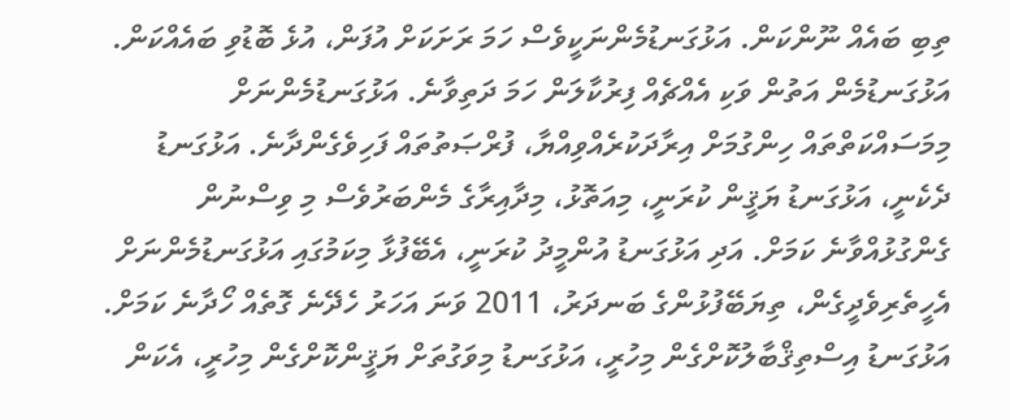ތިބި ބައެއް ނޫންކަން. އަޅުގަނޑުމެންނަކީވެސް ހަމަ ރަށަކަށް އުފަން، އުޅެ ބޮޑުވި ބައެއްކަން. އަޅުގަނޑުމެން އަތުން ވަކި އެއްޗެއް ފިރުކާލަން ހަމަ ދަތިވާނެ. އަޅުގަނޑުމެންނަށް މިމަސައްކަތްތައް ހިންގުމަށް އިރާދަކުރެއްވިއްޔާ، ފުރްޞަތުތައް ފަހިވެގެންދާނެ. އަޅުގަނޑު ދެކެނީ، އަޅުގަނޑު ޔަޤީން ކުރަނީ، މިއަތޮޅު، މިދާއިރާގެ މެންބަރުވެސް މި ވިސްނުން ގެންގުޅުއްވާނެ ކަމަށް. އަދި އަޅުގަނޑު އުންމީދު ކުރަނީ، އެބޭފުޅާ މިކަމުގައި އަޅުގަނޑުމެންނަށް އެހީތެރިވެދީގެން، ތިޔަބޭފުޅުންގެ ބަނދަރު، 2011 ވަނަ އަހަރު ހެދޭނެ ގޮތެއް ހޯދާނެ ކަމަށް. އަޅުގަނޑު އިސްތިޤްބާލުކޮށްގެން މިހުރީ، އަޅުގަނޑު މިވަގުތަށް ޔަޤީންކޮށްގެން މިހުރީ، އެކަން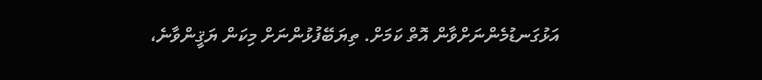އަޅުގަނޑުމެންނަށްވާން އޮތް ކަމަށް. ތިޔަބޭފުޅުންނަށް މިކަން ޔަޤީންވާނެ،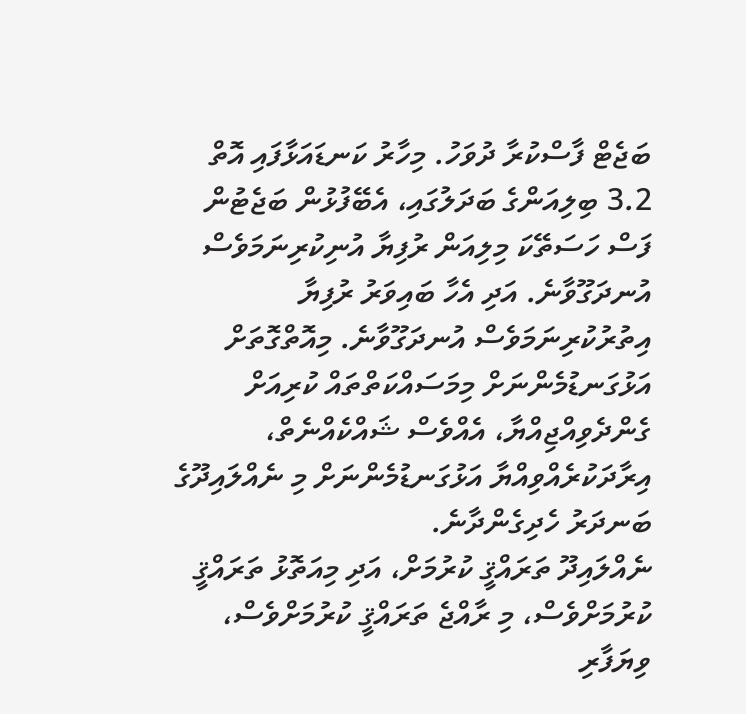ބަޖެޓް ފާސްކުރާ ދުވަހު. މިހާރު ކަނޑައަޅާފައި އޮތް 3.2 ބިލިއަންގެ ބަދަލުގައި، އެބޭފުޅުން ބަޖެޓުން ފަސް ހަސަތޭކަ މިލިއަން ރުފިޔާ އުނިކުރިނަމަވެސް އުނދަގޫވާނެ. އަދި އެހާ ބައިވަރު ރުފިޔާ އިތުރުކުރިނަމަވެސް އުނދަގޫވާނެ. މިއޮތްގޮތަށް އަޅުގަނޑުމެންނަށް މިމަސައްކަތްތައް ކުރިއަށް ގެންދެވިއްޖިއްޔާ، އެއްވެސް ޝައްކެއްނެތް، އިރާދަކުރެއްވިއްޔާ އަޅުގަނޑުމެންނަށް މި ނެއްލައިދޫގެ ބަނދަރު ހެދިގެންދާނެ.
ނެއްލައިދޫ ތަރައްޤީ ކުރުމަށް، އަދި މިއަތޮޅު ތަރައްޤީ ކުރުމަށްވެސް، މި ރާއްޖެ ތަރައްޤީ ކުރުމަށްވެސް، ވިޔަފާރި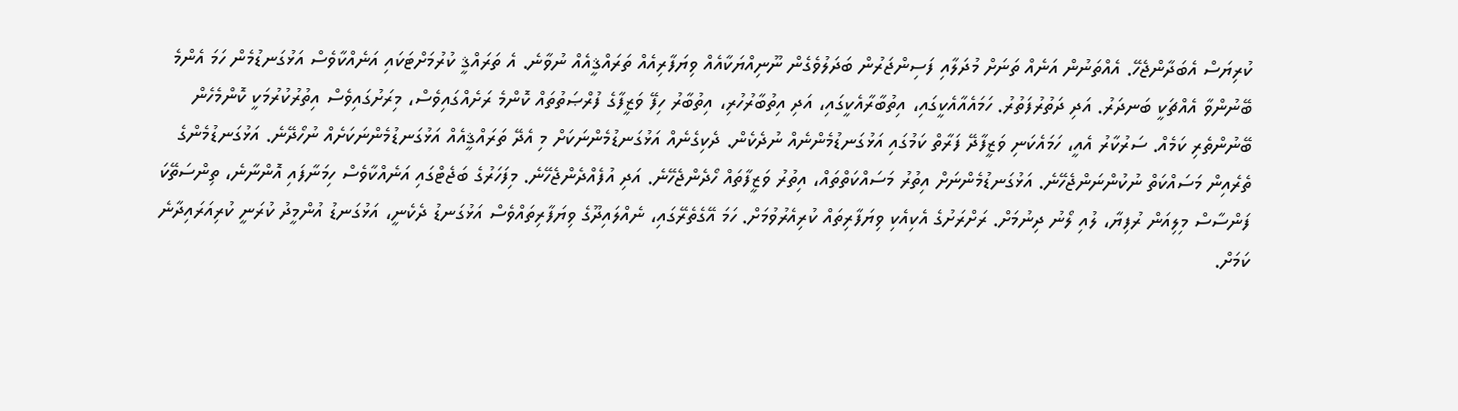ކުރިޔަސް އެބަދާންޖެހޭ. އެއްތަނުން އަނެއް ތަނަށް މުދަލާއި ފަސިންޖަރުން ބަދަލުވެގެން ނޫނިއްޔަކާއެއް ވިޔަފާރިއެއް ތަރައްޤީއެއް ނުވާނެ. އެ ތަރައްޤީ ކުރުމަށްޓަކައި އަނެއްކާވެސް އަޅުގަނޑުމެން ހަމަ އެންމެ ބޭނުންވާ އެއްޗަކީ ބަނދަރު. އަދި ދަތުރުފަތުރު. ހަމައެއާއެކީގައި، އިތުބާރާއެކީގައި، އަދި އިތުބާރުހުރި، އިތުބާރު ހިފޭ ވަޒީފާގެ ފުރްޞަތުތައް ކޮންމެ ރަށެއްގައިވެސް، މިރަށުގައިވެސް އިތުރުކުރުމަކީ ކޮންމެހެން ބޭނުންތެރި ކަމެއް. ސަރުކާރު އެއީ، ހަމައެކަނި ވަޒީފާދޭ ފަރާތް ކަމުގައި އަޅުގަނޑުމެންނެއް ނުދެކެން. ދެކިގެނެއް އަޅުގަނޑުމެންނަކަށް މި އެދޭ ތަރައްޤީއެއް އަޅުގަނޑުމެންނަކަށެއް ނުހޯދޭނެ. އަޅުގަނޑުމެންގެ ތެރެއިން މަސައްކަތް ނުކުންނަންޖެހޭނެ. އަޅުގަނޑުމެންނަށް އިތުރު މަސައްކަތްތައް، އިތުރު ވަޒީފާތައް ހޯދެންޖެހޭނެ. އަދި އުފެއްދެންޖެހޭނެ. މިފަހަރުގެ ބަޖެޓްގައި އަނެއްކާވެސް ހިމަނާފައި އޮންނާނެ، ތިންސަތޭކަ ފަންސާސް މިލިއަން ރުފިޔާ، ލުއި ލޯނު ދިނުމަށް. ރަށްރަށުގެ އެކިއެކި ވިޔަފާރިތައް ކުރިއެރުވުމަށް. ހަމަ އޭގެތެރޭގައި، ނެއްލައިދޫގެ ވިޔަފާރިތައްވެސް އަޅުގަނޑު ދެކެނީ، އަޅުގަނޑު އުންމީދު ކުރަނީ ކުރިއަރައިދާނެ ކަމަށް.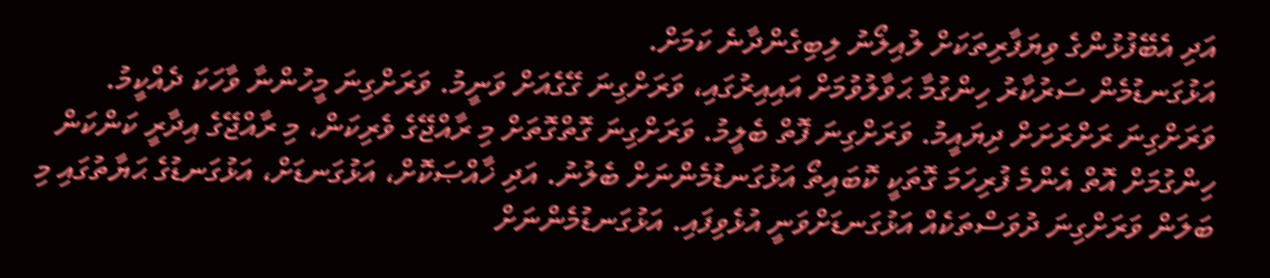އަދި އެބޭފުޅުންގެ ވިޔަފާރިތަކަށް ލުއިލޯނު ލިބިގެންދާނެ ކަމަށް.
އަޅުގަނޑުމެން ސަރުކާރު ހިންގުމާ ޙަވާލުވުމަށް އައިއިރުގައި، ވަރަށްގިނަ ގޭގެއަށް ވަނީމު. ވަރަށްގިނަ މީހުންނާ ވާހަކަ ދެއްކީމު. ވަރަށްގިނަ ރަށްރަށަށް ދިޔައީމު. ވަރަށްގިނަ ފޮތް ބެލީމު. ވަރަށްގިނަ ގޮތްގޮތަށް މި ރާއްޖޭގެ ވެރިކަން، މި ރާއްޖޭގެ އިދާރީ ކަންކަން ހިންގުމަށް އޮތް އެންމެ ފުރިހަމަ ގޮތަކީ ކޮބައިތޯ އަޅުގަނޑުމެންނަށް ބެލުނު. އަދި ޚާއްޞަކޮށް، އަޅުގަނޑަށް، އަޅުގަނޑުގެ ޙަޔާތުގައި މި ބަލަން ވަރަށްގިނަ ދުވަސްތަކެއް އަޅުގަނޑަށްވަނީ އުޅެވިފައި. އަޅުގަނޑުމެންނަށް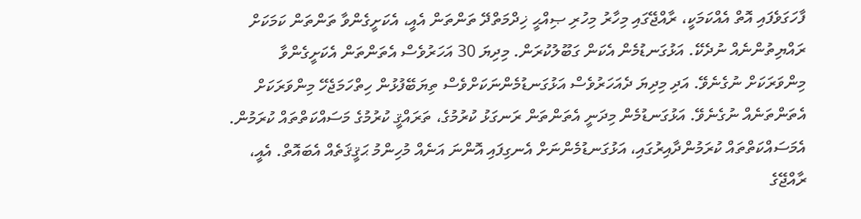ފާހަގަވެފައި އޮތް އެއްކަމަކީ، ރާއްޖޭގައި މިހާރު މިހުރި ޞިއްޙީ ޚިދްމަތްދޭ ތަންތަން އެއީ، އެކަށީގެންވާ ތަންތަން ކަމަކަށް ރައްޔިތުންނެއް ނުދެކޭ. އަޅުގަނޑުމެން އެކަން ގަބޫލުކުރަން. މިދިޔަ 30 އަހަރުވެސް އެތަންތަން އެކަށީގެންވާ މިންވަރަކަށް ނުގެނެވޭ. އަދި މިދިޔަ ދެއަހަރުވެސް އަޅުގަނޑުމެންނަކަށްވެސް ތިޔަބޭފުޅުން ހިތްހަމަޖެހޭ މިންވަރަކަށް އެތަންތަނެއް ނުގެނެވޭ. އަޅުގަނޑުމެން މިދަނީ އެތަންތަން ރަނގަޅު ކުރުމުގެ، ތަރައްޤީ ކުރުމުގެ މަސައްކަތްތައް ކުރަމުން.
އެމަސައްކަތްތައް ކުރަމުންދާއިރުގައި، އަޅުގަނޑުމެންނަށް އެނގިފައި އޮންނަ އަނެއް މުހިންމު ޙަޤީޤަތެއް އެބައޮތް. އެއީ، ރާއްޖޭގެ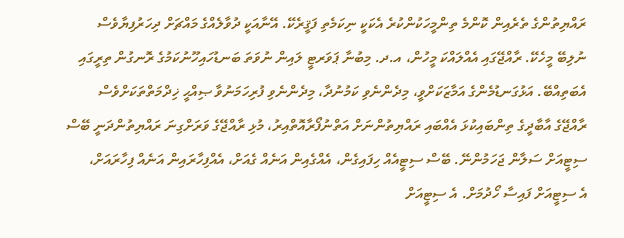ރައްޔިތުންގެ ތެރެއިން ކޮންމެ ތިންމީހަކުންކުރެ އެކަކީ ނިކަމެތި ފަޤީރެކޭ. އޭނާއަކީ ދުވާލެއްގެ މައްޗަށް ދިހަރުފިޔާވެސް ނުލިބޭ މީހެކޭ. ރާއްޖޭގައި އެއްލައްކަ މީހުން، އ.ދ. މިބުނާ ޕަވަރޓީ ލައިން ނުވަތަ ބަނޑުހައިހޫނުކަމުގެ ރޮނގުން ތިރީގައި އެބަތިއްބޭ. އަޅުގަނޑުމެންގެ އަމާޒަކަށްވީ، މިދެންނެވި ކަމުނުދާ، މިދެންނެވި ފުރިހަމަނުވާ ޞިއްޙީ ޚިދްމަތްތަކަށްވެސް ރާއްޖޭގެ އާބާދީގެ ތިންބައިކުޅަ އެއްބައި ރައްޔިތުންނަށް އަތްނުފޯރާއޮތްއިރު، މުޅި ރާއްޖޭގެ ވަރަށްގިނަ ރައްޔިތުންދަނީ ބޭސް ސިޓީއަށް ސަލާން ޖަހަމުންނޭ. ބޭސް ސިޓީއެއް ހިފައިގެން، އެއްގެއިން އަނެއް ގެއަށް، އެއްފިހާރައިން އަނެއް ފިހާރައަށް،     އެ ސިޓީއަށް ފައިސާ ހޯދުމަށް. އެ ސިޓީއަށް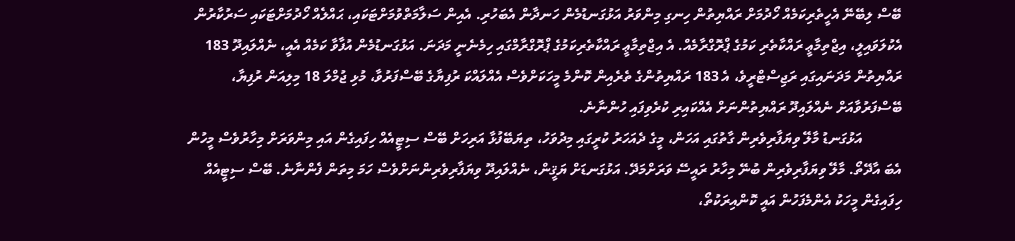ބޭސް ލިބޭނޭ އެހީތެރިކަމެއް ހޯދުމަށް ރައްޔިތުން ހިނގި މިންވަރު އަޅުގަނޑުމެން ހަނދާން އެބަހުރި. އެއިން ސަލާމަތްވުމަށްޓަކައި، ޙައްލެއް ހޯދުމަށްޓަކައި ސަރުކާރުން އެކުލަވައިލީ، އިޖްތިމާޢީ ރައްކާތެރި ކަމުގެ ޕްރޮގްރާމެއް. އެ އިޖްތިމާޢީ ރައްކާތެރިކަމުގެ ޕްރޮގްރާމްގައި ހިމެނެނީ މަދަނަ. އަޅުގަނޑުމެން އުފާވާ ކަމެއް އެއީ، ނެއްލައިދޫ 183 ރައްޔިތުން މަދަނައިގައި ރަޖިސްޓްރީވެ، އެ 183 ރައްޔިތުންގެ ތެރެއިން ކޮންމެ މީހަކަށްވެސް އެއްލައްކަ ރުފިޔާގެ ބޭސްފަރުވާ، މުޅި ޖުމްލަ 18 މިލިއަން ރުފިޔާ، ބޭސްފަރުވާއަށް ނެއްލައިދޫ ރައްޔިތުންނަށް އެއްކައިރި ކުރެވިފައި ހުންނާނެ.
           އަޅުގަނޑު މާލޭ ވިޔަފާރިވެރިން ގާތުގައި އަހަން، މީގެ ދެއަހަރު ކުރީގައި މިދުވަހު، ތިޔަބޭފުޅާ އަރިހަށް ބޭސް ސިޓީއެއް ހިފައިގެން އައި މިންވަރަށް މިހާރުވެސް މީހުން އެބަ އާދޭތޯ. މާލޭ ވިޔަފާރިވެރިން ބުނޭ މިހާރު ރައީސޭ ވަރަށްމަދޭ. އަޅުގަނޑަށް ޔަޤީން، ނެއްލައިދޫ ވިޔަފާރިވެރިންނަށްވެސް ހަމަ މިތަން ފެންނާނެ. ބޭސް ސިޓީއެއް ހިފައިގެން މީހަކު އެންމެފަހުން އައީ ކޮންއިރަކުތޯ،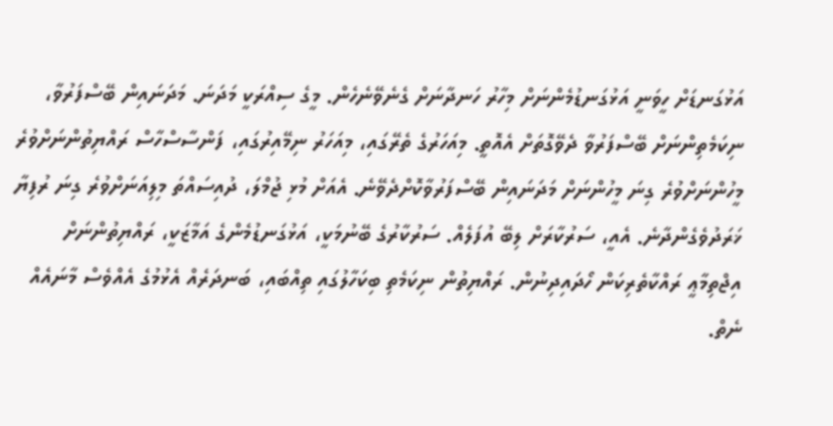އަޅުގަނޑަށް ހީވަނީ އަޅުގަނޑުމެންނަށް މިހާރު ހަނދާނަށް ގެނެވޭނެހެން. މީގެ ސިއްރަކީ މަދަނަ. މަދަނައިން ބޭސްފަރުވާ، ނިކަމެތިންނަށް ބޭސްފަރުވާ ދެވޭގޮތަށް އެއޮތީ. މިއަހަރުގެ ތެރޭގައި، މިއަހަރު ނިމޭއިރުގައި، ފަންސާސްހާސް ރައްޔިތުންނަށްވުރެ މީހުންނަށްވުރެ ގިނަ މީހުންނަށް މަދަނައިން ބޭސްފަރުވާކޮށްދެވޭނެ. އެއަށް މުޅި ޖުމްލަ، ދުއިސައްތަ މިލިއަނަށްވުރެ ގިނަ ރުފިޔާ ޚަރަދުވެގެންދާނެ. އެއީ، ސަރުކާރަށް ލިބޭ އުފަލެއް. ސަރުކާރުގެ ބޭނުމަކީ، އަޅުގަނޑުމެންގެ އަމާޒަކީ، ރައްޔިތުންނަށް އިޖްތިމާޢީ ރައްކާތެރިކަން ހޯދައިދިނުން. ރައްޔިތުން ނިކަމެތި ބިކަހާލުގައި ތިއްބައި، ބަނދަރެއް އެޅުމުގެ އެއްވެސް މާނައެއް ނެތް.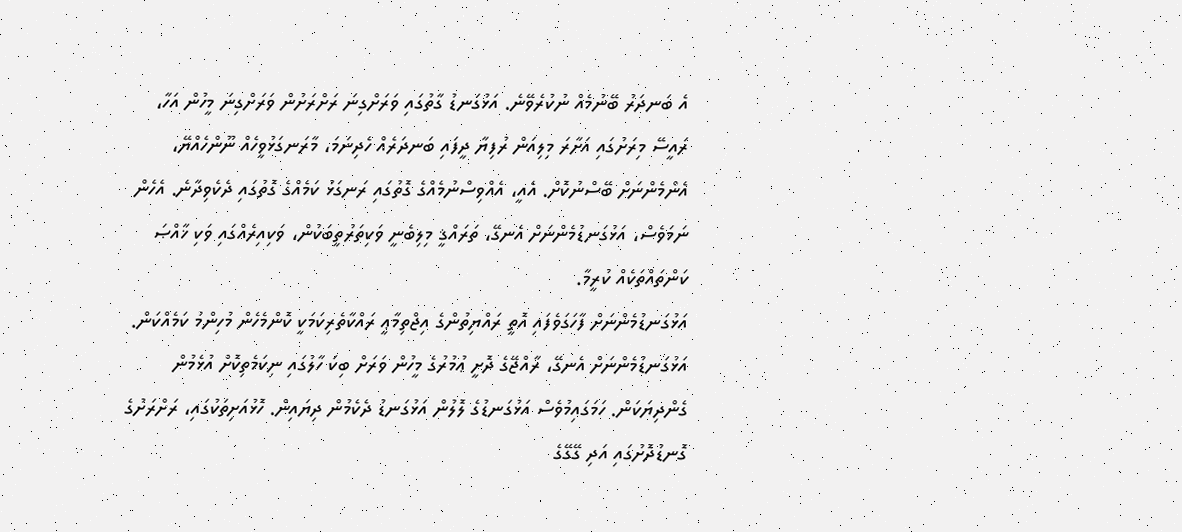އެ ބަނދަރު ބޭނުމެއް ނުކުރެވޭނެ. އަޅުގަނޑު ގާތުގައި ވަރަށްގިނަ ރަށްރަށުން ވަރަށްގިނަ މީހުން އަހާ، ރައީސޭ މިރަށުގައި އަށާރަ މިލިއަން ރުފިޔާ ދީފައި ބަނދަރެއް ހެދިނަމަ، މާރަނގަޅުވީހެއް ނޫންހެއްޔޭ، އެންމެންނަށް ބޭސްނުކޮށް. އެއީ، އެއްވިސްނުމެއްގެ ގޮތުގައި ރަނގަޅު ކަމެއްގެ ގޮތުގައި ދެކެވިދާނެ. އެހެން ނަމަވެސް، އަޅުގަނޑުމެންނަށް އެނގޭ، ތަރައްޤީ މިލިބެނީ ވަކިތަރުތީބަކުން، ވަކިއިރެއްގައި ވަކި ޚާއްޞަ ކަންތައްތަކެއް ކުރީމާ.
އަޅުގަނޑުމެންނަށް ފާހަގަވެފައި އޮތީ ރައްޔިތުންގެ އިޖްތިމާޢީ ރައްކާތެރިކަމަކީ ކޮންމެހެން މުހިންމު ކަމެއްކަން. އަޅުގަނޑުމެންނަށް އެނގޭ، ރާއްޖޭގެ ދޮށީ ޢުމުރުގެ މީހުން ވަރަށް ބިކަ ހާލުގައި ނިކަމެތިކޮށް އުޅެމުން ގެންދިޔަކަން. ހަމަގައިމުވެސް އަޅުގަނޑުގެ ލޮލުން އަޅުގަނޑު ދެކެމުން ދިޔައިން. ހޮޅުއަށިތަކުގައި، ރަށްރަށުގެ ގޮނޑުދޮށުގައި އަދި ގޭގޭގެ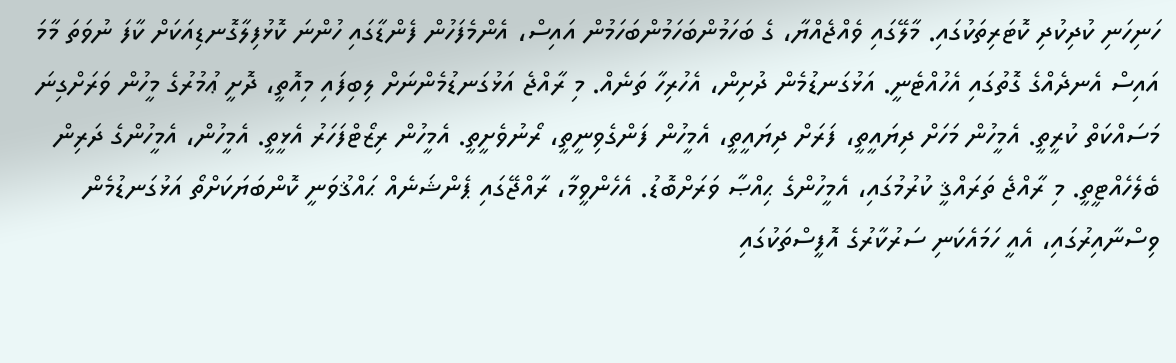ހަނިހަނި ކުދިކުދި ކޮޓަރިތަކުގައި. މާލޭގައި ވެއްޖެއްޔާ، ގެ ބަހަމުންބަހަމުންބަހަމުން އައިސް، އެންމެފަހުން ފެންޑާގައި ހުންނަ ކޮޅުފިލާގޮނޑިއަކަށް ކާފަ ނުވަތަ މާމަ އައިސް އެނދެއްގެ ގޮތުގައި އެހުއްޓެނީ. އަޅުގަނޑުމެން ދުށިން، އެހުރިހާ ތަނެއް. މި ރާއްޖެ އަޅުގަނޑުމެންނަށް ލިބިފައި މިއޮތީ، ދޮށީ ޢުމުރުގެ މީހުން ވަރަށްގިނަ މަސައްކަތް ކުރީތީ. އެމީހުން މަހަށް ދިޔައީތީ، ފަރަށް ދިޔައީތީ، އެމީހުން ފަންގެވިނީތީ، ރޯނުވެށީތީ. އެމީހުން ރިޒޯޓްފަހަރު އެޅީތީ. އެމީހުން، އެމީހުންގެ ދަރިން ބެލެހެއްޓީތީ. މި ރާއްޖެ ތަރައްޤީ ކުރުމުގައި، އެމީހުންގެ ޙިއްޞާ ވަރަށްބޮޑު. އެހެންވީމާ، ރާއްޖޭގައި ޕެންޝަނެއް ޙައްޤުވަނީ ކޮންބަޔަކަށްތޯ އަޅުގަނޑުމެން ވިސްނާއިރުގައި، އެއީ ހަމައެކަނި ސަރުކާރުގެ އޮފީސްތަކުގައި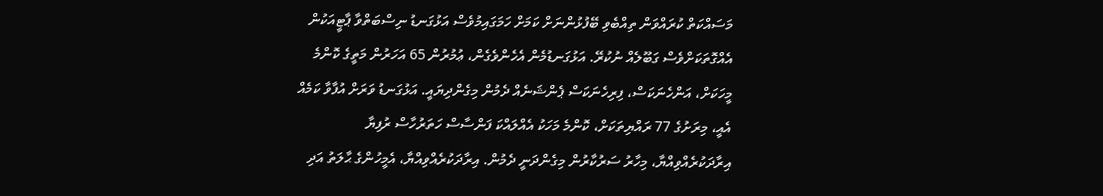މަސައްކަތް ކުރައްވަން ތިއްބެވި ބޭފުޅުންނަށް ކަމަށް ހަމަގައިމުވެސް އަޅުގަނޑު ނިސްބަތްވާ ޕާޓީއަކުން އެއްގޮތަކަށްވެސް ގަބޫލެއް ނުކުރޭ. އަޅުގަނޑުމެން އެހެންވެގެން، ޢުމުރުން 65 އަހަރުން މަތީގެ ކޮންމެ މީހަކަށް، އަންހެނަކަސް، ފިރިހެނަކަސް ޕެންޝަނެއް ދެމުން މިގެންދިޔައީ. އަޅުގަނޑު ވަރަށް އުފާވާ ކަމެއް އެއީ، މިރަށުގެ 77 ރައްޔިތަކަށް، ކޮންމެ މަހަކު އެއްލައްކަ ފަންސާސް ހަތަރުހާސް ރުފިޔާ އިރާދަކުރެއްވިއްޔާ، މިހާރު ސަރުކާރުން މިގެންދަނީ ދެމުން. އިރާދަކުރެއްވިއްޔާ، އެމީހުންގެ ޙާލަތު އަދި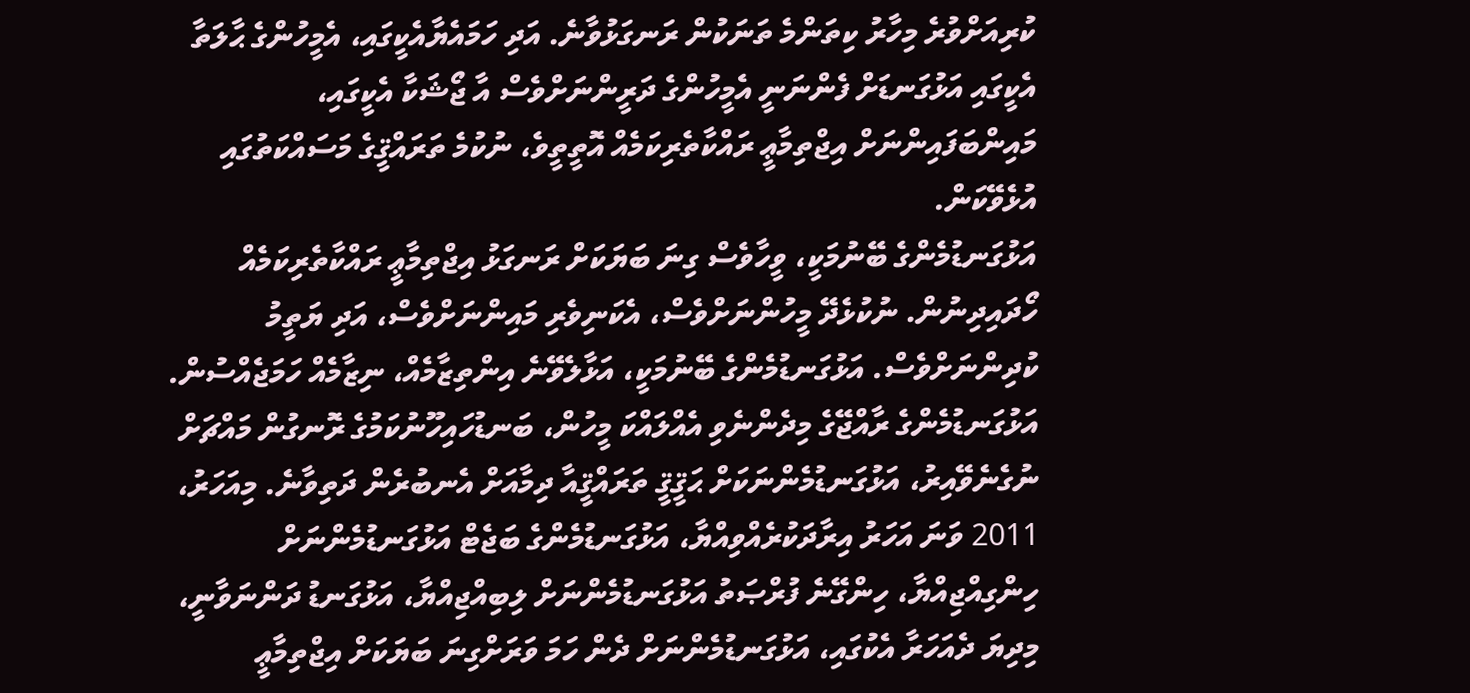ކުރިއަށްވުރެ މިހާރު ކިތަންމެ ތަނަކުން ރަނގަޅުވާނެ. އަދި ހަމައެޔާއެކީގައި، އެމީހުންގެ ޙާލަތާ އެކީގައި އަޅުގަނޑަށް ފެންނަނީ އެމީހުންގެ ދަރީންނަށްވެސް އާ ޖޯޝަކާ އެކީގައި، މައިންބަފައިންނަށް އިޖްތިމާޢީ ރައްކާތެރިކަމެއް އޮތީތީވެ، ނުކުމެ ތަރައްޤީގެ މަސައްކަތުގައި އުޅެވޭކަން.
އަޅުގަނޑުމެންގެ ބޭނުމަކީ، ވީހާވެސް ގިނަ ބަޔަކަށް ރަނގަޅު އިޖްތިމާޢީ ރައްކާތެރިކަމެއް ހޯދައިދިނުން. ނުކުޅެދޭ މީހުންނަށްވެސް، އެކަނިވެރި މައިންނަށްވެސް، އަދި ޔަތީމު ކުދިންނަށްވެސް. އަޅުގަނޑުމެންގެ ބޭނުމަކީ، އަޅާލެވޭނެ އިންތިޒާމެއް، ނިޒާމެއް ހަމަޖެއްސުން. އަޅުގަނޑުމެންގެ ރާއްޖޭގެ މިދެންނެވި އެއްލައްކަ މީހުން، ބަނޑުހައިހޫނުކަމުގެ ރޮނގުން މައްޗަށް ނުގެނެވޭއިރު، އަޅުގަނޑުމެންނަކަށް ޙަޤީޤީ ތަރައްޤީއާ ދިމާއަށް އެނބުރެން ދަތިވާނެ. މިއަހަރު، 2011 ވަނަ އަހަރު އިރާދަކުރެއްވިއްޔާ، އަޅުގަނޑުމެންގެ ބަޖެޓް އަޅުގަނޑުމެންނަށް ހިންގިއްޖިއްޔާ، ހިންގޭނެ ފުރްޞަތު އަޅުގަނޑުމެންނަށް ލިބިއްޖިއްޔާ، އަޅުގަނޑު ދަންނަވާނީ، މިދިޔަ ދެއަހަރާ އެކުގައި، އަޅުގަނޑުމެންނަށް ދެން ހަމަ ވަރަށްގިނަ ބަޔަކަށް އިޖްތިމާޢީ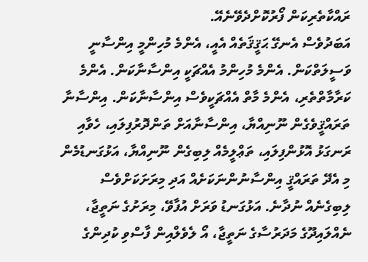ރައްކާތެރިކަން ފޯރުކޮށްދެވޭނެއޭ.
އަބަދުވެސް އެނގޭ ޙަޤީޤަތެއް އެއީ، އެންމެ މުހިންމީ އިންސާނީ ވަސީލަތްކަން. އެންމެ މުހިންމު އެއްޗަކީ އިންސާނާކަން. އެންމެ ކަރާމާތްތެރި، އެންމެ މާތް އެއްޗަކީވެސް އިންސާނާކަން. އިންސާނާ ތަރައްޤީވެގެން ނޫނިއްޔާ، އިންސާނާއަށް ތަންދޮރުފިލައި، ހެވާއި ރަނގަޅު އޮޅުންފިލައި، ތަޢްލީމެއް ލިބިގެން ނޫނިއްޔާ، އަޅުގަނޑުމެން މި އެދޭ ތަރައްޤީ އިންސާނުންނަކަށެއް އަދި މިރަށަކަށްވެސް ލިބިގެނެއް ނުދާނެ. އަޅުގަނޑު ވަރަށް އުފާވޭ، މިރަށުގެ ނަތީޖާ، ނެއްލައިދޫގެ މަދަރުސާގެ ނަތީޖާ، އޯ ލެވެލްއިން ފާސްވި ކުދިންގެ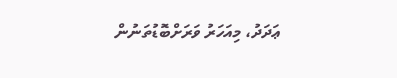ޢަދަދު، މިއަހަރު ވަރަށްބޮޑުތަނުން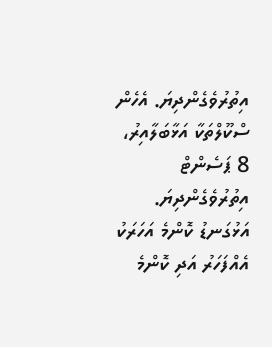އިތުރުވެގެންދިޔަ. އެހެން ސްކޫލްތަކާ އަޅާބަލާއިރު، 8 ޕަސެންޓް އިތުރުވެގެންދިޔަ. އަޅުގަނޑު ކޮންމެ އަހަރަކު އެއްފަހަރު އަދި ކޮންމެ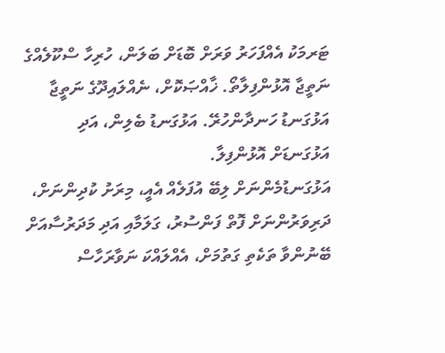ޓަރމަކު އެއްފަހަރު ވަރަށް ބޮޑަށް ބަލަން، ހުރިހާ ސްކޫލެއްގެ ނަތީޖާ އޮޅުންފިލާތޯ. ޚާއްޞަކޮށް، ނެއްލައިދޫގެ ނަތީޖާ އަޅުގަނޑު ހަނދާންހުރޭ. އަޅުގަނޑު ބެލިން، އަދި އަޅުގަނޑަށް އޮޅުންފިލާ.
އަޅުގަނޑުމެންނަށް ލިބޭ އުފަލެއް އެއީ، މިރަށު ކުދިންނަށް، ދަރިވަރުންނަށް ފޮތް ފަންސުރު، ގަލަމާއި އަދި މަދަރުސާއަށް ބޭނުންވާ ތަކެތި ގަތުމަށް، އެއްލައްކަ ނަވާރަހާސް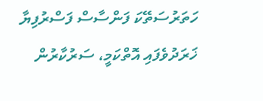ހަތަރުސަތޭކަ ފަންސާސް ފަސްރުފިޔާ ޚަރަދުވެފައި އޮތްކަމީ، ސަރުކާރުން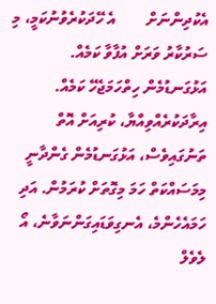އެކުދިންނަށް        އެ ހޭދަކުރެވުނުކަމީ، މި ސަރުކާރު ވަރަށް އުފާވާ ކަމެއް. އަޅުގަނޑުމެން ހިތްހަމަޖެހޭ ކަމެއް. އިރާދަކުރެއްވިއްޔާ، ކުރިއަށް އޮތް ތަނުގައިވެސް، އަޅުގަނޑުމެން ގެންދާނީ މިމަސައްކަތް ހަމަ މިގޮތަށް ކުރަމުން. އަދި ހަމައެހެންމެ، އެނގިވަޑައިގަންނަވާނެ، އޯ ލެވެލް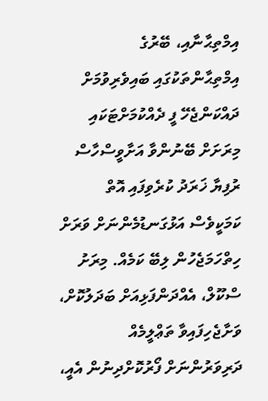އިމްތިޙާނާއި، ބޭރުގެ އިމްތިޙާންތަކުގައި ބައިވެރިވުމަށް ދައްކަންޖެހޭ ފީ ދެއްކުމަށްޓަކައި މިރަށަށް ބޭނުންވާ އަށާވީސްހާސް ރުފިޔާ ޚަރަދު ކުރެވިފައި އޮތް ކަމަކީވެސް އަޅުގަނޑުމެންނަށް ވަރަށް ހިތްހަމަޖެހުން ލިބޭ ކަމެއް. މިރަށު ސްކޫލް، އެއްދަންފަޅިއަށް ބަދަލުކޮށް، ވަށާޖެހިފައިވާ ތަޢްލީމެއް ދަރިވަރުންނަށް ފޯރުކޮށްދިނުން އެއީ،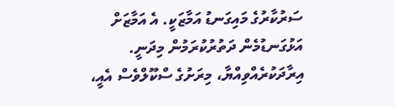ސަރުކާރުގެ މައިގަނޑު އަމާޒަކީ. އެ އަމާޒަށް އަޅުގަނޑުމެން ދަތުރުކުރަމުން މިދަނީ. އިރާދަކުރެއްވިއްޔާ، މިރަށުގެ ސްކޫލްވެސް އެއީ،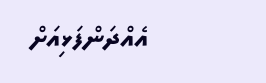އެއްދަންފަޅިއަށް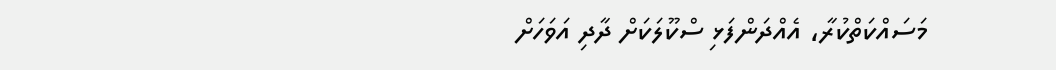މަސައްކަތްކުރާ، އެއްދަންފަޅި ސްކޫލަކަށް ދާދި އަވަހަށް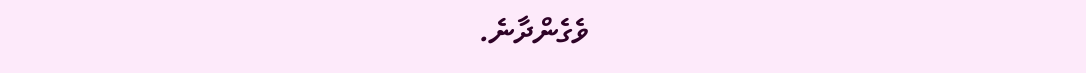ވެގެންދާނެ.